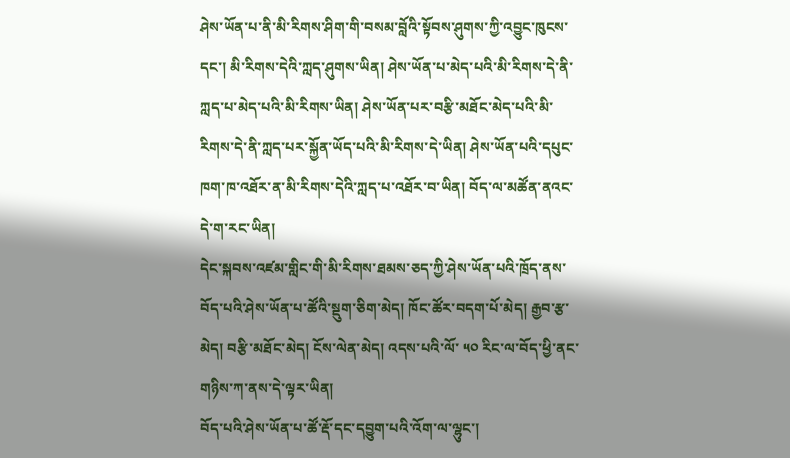ཤེས་ཡོན་པ་ནི་མི་རིགས་ཤིག་གི་བསམ་བློའི་སྟོབས་ཤུགས་ཀྱི་འབྱུང་ཁུངས་དང་། མི་རིགས་དེའི་ཀླད་ཤུགས་ཡིན། ཤེས་ཡོན་པ་མེད་པའི་མི་རིགས་དེ་ནི་ཀླད་པ་མེད་པའི་མི་རིགས་ཡིན། ཤེས་ཡོན་པར་བརྩི་མཐོང་མེད་པའི་མི་རིགས་དེ་ནི་ཀླད་པར་སྐྱོན་ཡོད་པའི་མི་རིགས་དེ་ཡིན། ཤེས་ཡོན་པའི་དཔུང་ཁག་ཁ་འཐོར་ན་མི་རིགས་དེའི་ཀླད་པ་འཐོར་བ་ཡིན། བོད་ལ་མཚོན་ནའང་དེ་ག་རང་ཡིན།
དེང་སྐབས་འཛམ་གླིང་གི་མི་རིགས་ཐམས་ཅད་ཀྱི་ཤེས་ཡོན་པའི་ཁྲོད་ནས་བོད་པའི་ཤེས་ཡོན་པ་ཚོའི་སྡུག་ཅིག་མེད། ཁོང་ཚོར་བདག་པོ་མེད། རྒྱབ་རྩ་མེད། བརྩི་མཐོང་མེད། ངོས་ལེན་མེད། འདས་པའི་ལོ་ ༥༠ རིང་ལ་བོད་ཕྱི་ནང་གཉིས་ཀ་ནས་དེ་ལྟར་ཡིན།
བོད་པའི་ཤེས་ཡོན་པ་ཚོ་རྡོ་དང་དབྱུག་པའི་འོག་ལ་ལྷུང་།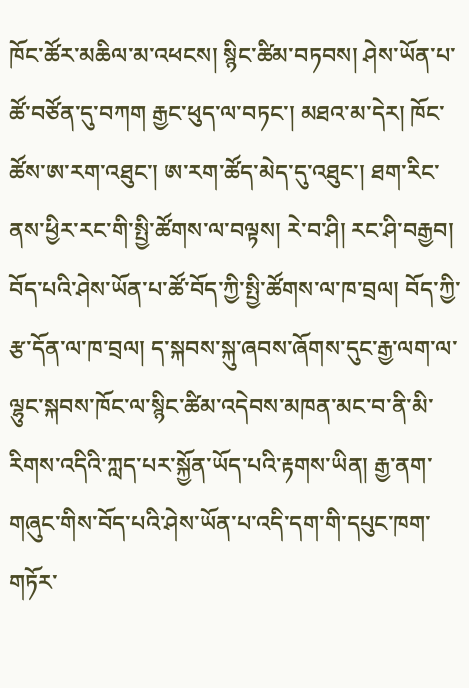ཁོང་ཚོར་མཆིལ་མ་འཕངས། སྙིང་ཚིམ་བཏབས། ཤེས་ཡོན་པ་ཚོ་བཙོན་དུ་བཀག རྒྱང་ཕུད་ལ་བཏང་། མཐའ་མ་དེར། ཁོང་ཚོས་ཨ་རག་འཐུང་། ཨ་རག་ཚོད་མེད་དུ་འཐུང་། ཐག་རིང་ནས་ཕྱིར་རང་གི་སྤྱི་ཚོགས་ལ་བལྟས། རེ་བ་ཤི། རང་ཤི་བརྒྱབ།
བོད་པའི་ཤེས་ཡོན་པ་ཚོ་བོད་ཀྱི་སྤྱི་ཚོགས་ལ་ཁ་བྲལ། བོད་ཀྱི་རྩ་དོན་ལ་ཁ་བྲལ། ད་སྐབས་སྐུ་ཞབས་ཞོགས་དུང་རྒྱ་ལག་ལ་ལྷུང་སྐབས་ཁོང་ལ་སྙིང་ཚིམ་འདེབས་མཁན་མང་བ་ནི་མི་རིགས་འདིའི་ཀླད་པར་སྐྱོན་ཡོད་པའི་རྟགས་ཡིན། རྒྱ་ནག་གཞུང་གིས་བོད་པའི་ཤེས་ཡོན་པ་འདི་དག་གི་དཔུང་ཁག་གཏོར་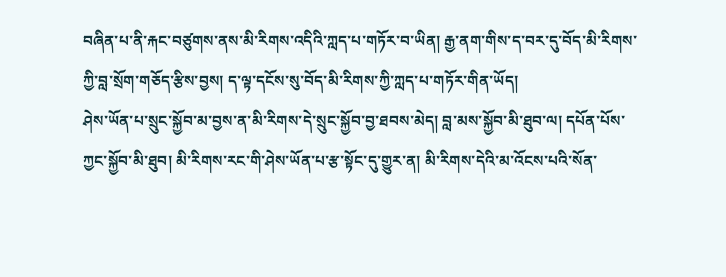བཞིན་པ་ནི་རྐང་བཙུགས་ནས་མི་རིགས་འདིའི་ཀླད་པ་གཏོར་བ་ཡིན། རྒྱ་ནག་གིས་ད་བར་དུ་བོད་མི་རིགས་ཀྱི་བླ་སྲོག་གཅོད་རྩིས་བྱས། ད་ལྟ་དངོས་སུ་བོད་མི་རིགས་ཀྱི་ཀླད་པ་གཏོར་གིན་ཡོད།
ཤེས་ཡོན་པ་སྲུང་སྐྱོབ་མ་བྱས་ན་མི་རིགས་དེ་སྲུང་སྐྱོབ་བྱ་ཐབས་མེད། བླ་མས་སྐྱོབ་མི་ཐུབ་ལ། དཔོན་པོས་ཀྱང་སྐྱོབ་མི་ཐུབ། མི་རིགས་རང་གི་ཤེས་ཡོན་པ་རྩ་སྟོང་དུ་གྱུར་ན། མི་རིགས་དེའི་མ་འོངས་པའི་སོན་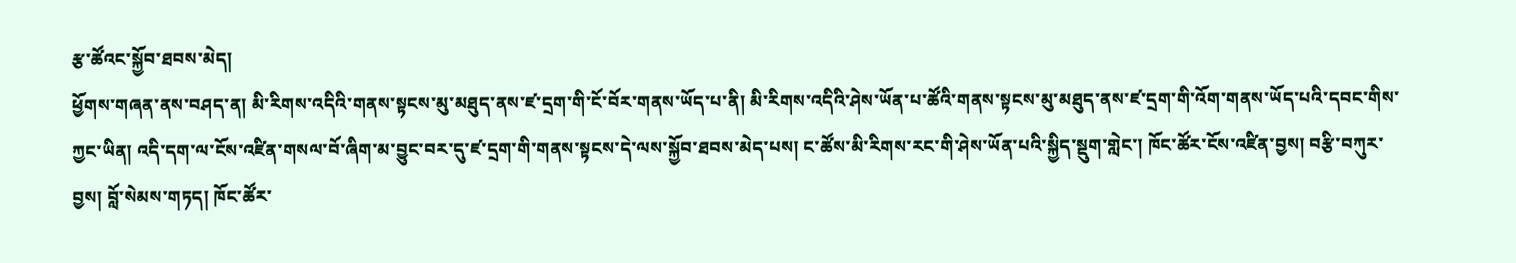རྩ་ཚོའང་སྐྱོབ་ཐབས་མེད།
ཕྱོགས་གཞན་ནས་བཤད་ན། མི་རིགས་འདིའི་གནས་སྟངས་མུ་མཐུད་ནས་ཛ་དྲག་གི་ངོ་བོར་གནས་ཡོད་པ་ནི། མི་རིགས་འདིའི་ཤེས་ཡོན་པ་ཚོའི་གནས་སྟངས་མུ་མཐུད་ནས་ཛ་དྲག་གི་འོག་གནས་ཡོད་པའི་དབང་གིས་ཀྱང་ཡིན། འདི་དག་ལ་ངོས་འཛིན་གསལ་བོ་ཞིག་མ་བྱུང་བར་དུ་ཛ་དྲག་གི་གནས་སྟངས་དེ་ལས་སྐྱོབ་ཐབས་མེད་པས། ང་ཚོས་མི་རིགས་རང་གི་ཤེས་ཡོན་པའི་སྐྱིད་སྡུག་གླེང་། ཁོང་ཚོར་ངོས་འཛིན་བྱས། བརྩི་བཀུར་བྱས། བློ་སེམས་གཏད། ཁོང་ཚོར་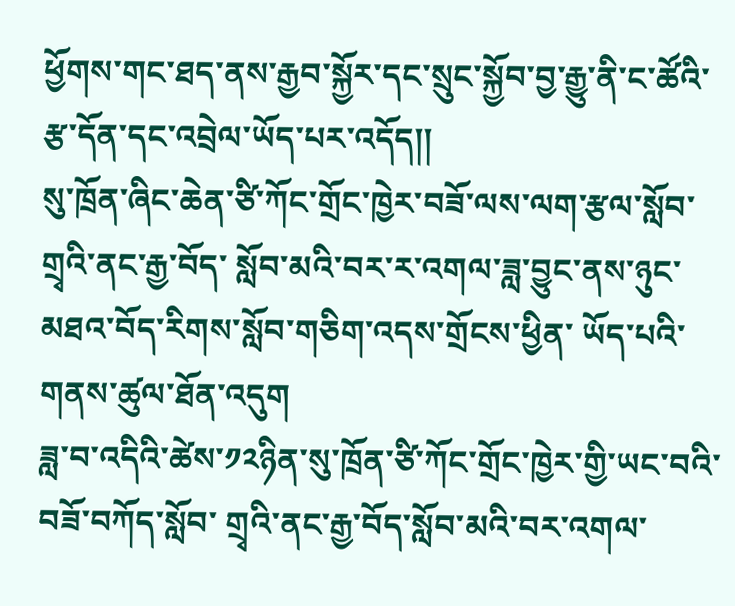ཕྱོགས་གང་ཐད་ནས་རྒྱབ་སྐྱོར་དང་སྲུང་སྐྱོབ་བྱ་རྒྱུ་ནི་ང་ཚོའི་རྩ་དོན་དང་འབྲེལ་ཡོད་པར་འདོད།།
སུ་ཁྲོན་ཞིང་ཆེན་ཙི་ཀོང་གྲོང་ཁྱེར་བཟོ་ལས་ལག་རྩལ་སློབ་གྲྭའི་ནང་རྒྱ་བོད་ སློབ་མའི་བར་ར་འགལ་ཟླ་བྱུང་ནས་ཉུང་མཐའ་བོད་རིགས་སློབ་གཅིག་འདས་གྲོངས་ཕྱིན་ ཡོད་པའི་གནས་ཚུལ་ཐོན་འདུག
ཟླ་བ་འདིའི་ཚེས་༡༢ཉིན་སུ་ཁྲོན་ཙི་ཀོང་གྲོང་ཁྱེར་གྱི་ཡང་བའི་བཟོ་བཀོད་སློབ་ གྲྭའི་ནང་རྒྱ་བོད་སློབ་མའི་བར་འགལ་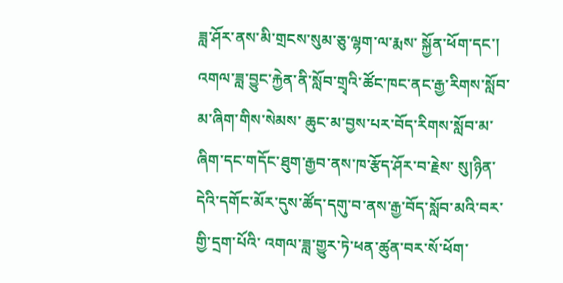ཟླ་ཤོར་ནས་མི་གྲངས་སུམ་ཅུ་ལྷག་ལ་རྨས་ སྐྱོན་ཕོག་དང་། འགལ་ཟླ་བྱུང་རྐྱེན་ནི་སློབ་གྲྭའི་ཚོང་ཁང་ནང་རྒྱ་རིགས་སློབ་མ་ཞིག་གིས་སེམས་ ཆུང་མ་བྱས་པར་བོད་རིགས་སློབ་མ་ཞིག་དང་གདོང་ཐུག་རྒྱབ་ནས་ཁ་རྩོད་ཤོར་བ་རྗེས་ སུ།ཉིན་དེའི་དགོང་མོར་དུས་ཚོད་དགུ་བ་ནས་རྒྱ་བོད་སློབ་མའི་བར་གྱི་དྲག་པོའི་ འགལ་ཟླ་གྱུར་ཏེ་ཕན་ཚུན་བར་སོ་ཕོག་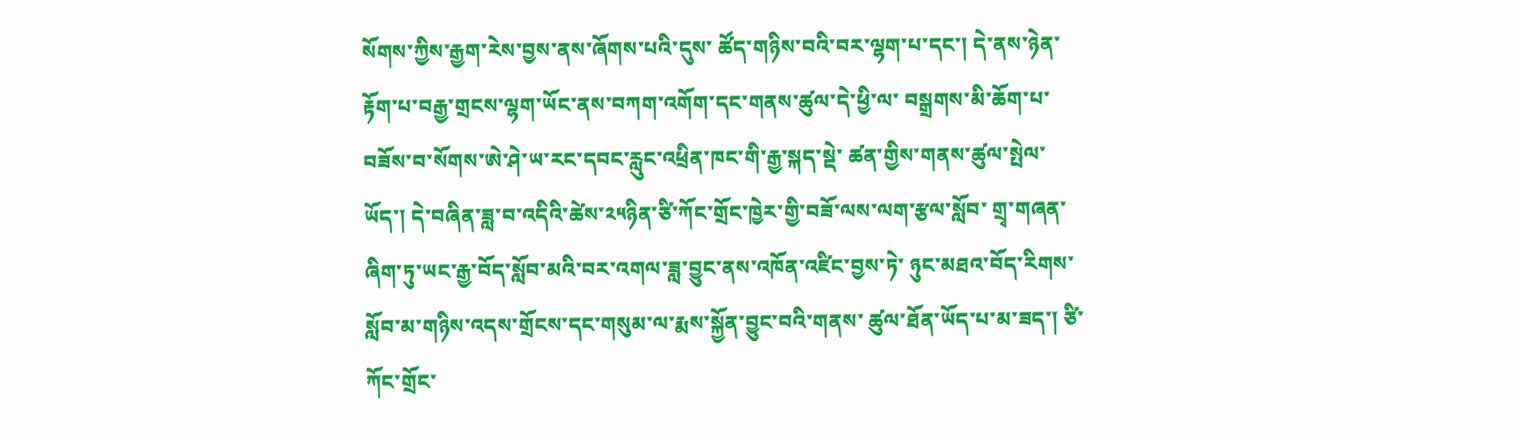སོགས་ཀྱིས་རྒྱག་རེས་བྱས་ནས་ཞོགས་པའི་དུས་ ཚོད་གཉིས་བའི་བར་ལྷག་པ་དང་། དེ་ནས་ཉེན་རྟོག་པ་བརྒྱ་གྲངས་ལྷག་ཡོང་ནས་བཀག་འགོག་དང་གནས་ཚུལ་དེ་ཕྱི་ལ་ བསྒྲགས་མི་ཆོག་པ་བཟོས་བ་སོགས་ཨེ་ཤེ་ཡ་རང་དབང་རླུང་འཕྲིན་ཁང་གི་རྒྱ་སྐད་སྡེ་ ཚན་གྱིས་གནས་ཚུལ་སྤེལ་ཡོད་། དེ་བཞིན་ཟླ་བ་འདིའི་ཚེས་༢༥ཉིན་ཙི་ཀོང་གྲོང་ཁྱེར་གྱི་བཟོ་ལས་ལག་རྩལ་སློབ་ གྲྭ་གཞན་ཞིག་ཏུ་ཡང་རྒྱ་བོད་སློབ་མའི་བར་འགལ་ཟླ་བྱུང་ནས་འཁོན་འཛིང་བྱས་ཏེ་ ཉུང་མཐའ་བོད་རིགས་སློབ་མ་གཉིས་འདས་གྲོངས་དང་གསུམ་ལ་རྨས་སྐྱོན་བྱུང་བའི་གནས་ ཚུལ་ཐོན་ཡོད་པ་མ་ཟད་། ཙི་ ཀོང་གྲོང་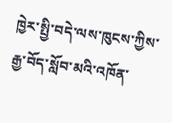ཁྱེར་སྤྱི་བདེ་ལས་ཁུངས་ཀྱིས་རྒྱ་བོད་སློབ་མའི་འཁོན་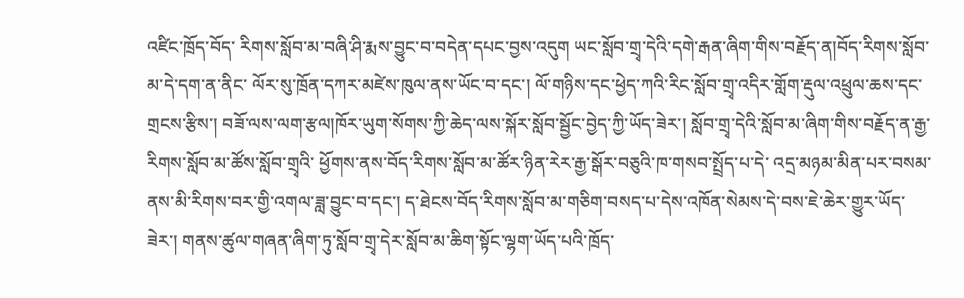འཛིང་ཁྲོད་བོད་ རིགས་སློབ་མ་བཞི་ཤི་རྨས་བྱུང་བ་བདེན་དཔང་བྱས་འདུག ཡང་སློབ་གྲྭ་དེའི་དགེ་རྒན་ཞིག་གིས་བརྗོད་ན།བོད་རིགས་སློབ་མ་དེ་དག་ན་ནིང་ ལོར་སུ་ཁྲོན་དཀར་མཛེས་ཁུལ་ནས་ཡོང་བ་དང་། ལོ་གཉིས་དང་ཕྱེད་ཀའི་རིང་སློབ་གྲྭ་འདིར་གློག་རྡུལ་འཕྲུལ་ཆས་དང་གྲངས་རྩིས་། བཟོ་ལས་ལག་རྩལ།ཁོར་ཡུག་སོགས་ཀྱི་ཆེད་ལས་སྐོར་སློབ་སྦྱོང་བྱེད་ཀྱི་ཡོད་ཟེར་། སློབ་གྲྭ་དེའི་སློབ་མ་ཞིག་གིས་བརྗོད་ན་རྒྱ་རིགས་སློབ་མ་ཚོས་སློབ་གྲྭའི་ ཕྱོགས་ནས་བོད་རིགས་སློབ་མ་ཚོར་ཉིན་རེར་རྒྱ་སྒོར་བཅུའི་ཁ་གསབ་སྤྲོད་པ་དེ་ འདྲ་མཉམ་མིན་པར་བསམ་ནས་མི་རིགས་བར་གྱི་འགལ་ཟླ་བྱུང་བ་དང་། ད་ཐེངས་བོད་རིགས་སློབ་མ་གཅིག་བསད་པ་དེས་འཁོན་སེམས་དེ་བས་ཇེ་ཆེར་གྱུར་ཡོད་ ཟེར་། གནས་ཚུལ་གཞན་ཞིག་ཏུ་སློབ་གྲྭ་དེར་སློབ་མ་ཆིག་སྟོང་ལྷག་ཡོད་པའི་ཁྲོད་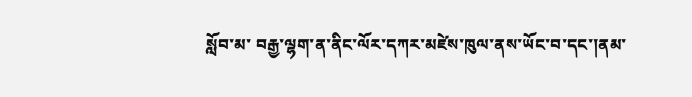སློབ་མ་ བརྒྱ་ལྷག་ན་ནིང་ལོར་དཀར་མཛེས་ཁུལ་ནས་ཡོང་བ་དང་།ནམ་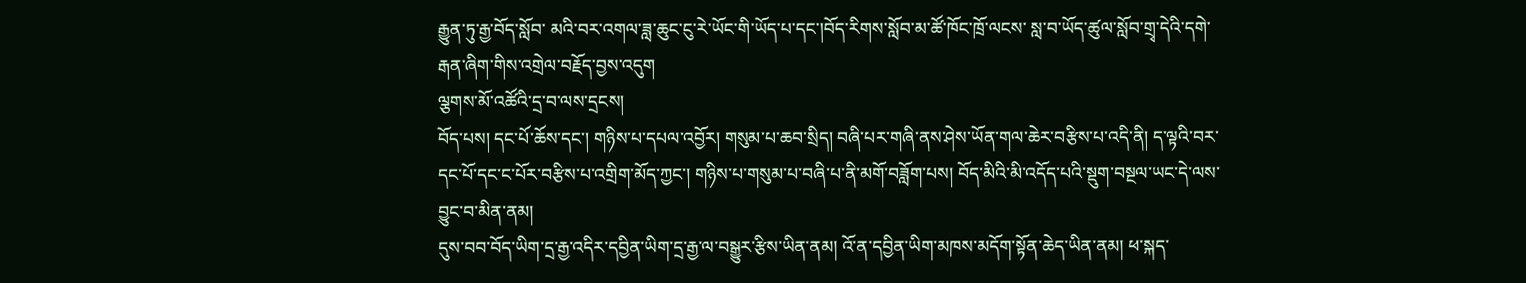རྒྱུན་ཏུ་རྒྱ་བོད་སློབ་ མའི་བར་འགལ་ཟླ་ཆུང་ངུ་རེ་ཡོང་གི་ཡོད་པ་དང་།བོད་རིགས་སློབ་མ་ཚོ་ཁོང་ཁྲོ་ལངས་ སླ་བ་ཡོད་ཚུལ་སློབ་གྲྭ་དེའི་དགེ་རྒན་ཞིག་གིས་འགྲེལ་བརྗོད་བྱས་འདུག
ལྕགས་མོ་འཚོའི་དྲ་བ་ལས་དྲངས།
བོད་པས། དང་པོ་ཆོས་དང་། གཉིས་པ་དཔལ་འབྱོར། གསུམ་པ་ཆབ་སྲིད། བཞི་པར་གཞི་ནས་ཤེས་ཡོན་གལ་ཆེར་བརྩིས་པ་འདི་ནི། ད་ལྟའི་བར་དང་པོ་དང་ང་པོར་བརྩིས་པ་འགྲིག་མོད་ཀྱང་། གཉིས་པ་གསུམ་པ་བཞི་པ་ནི་མགོ་བཟློག་པས། བོད་མིའི་མི་འདོད་པའི་སྡུག་བསྔལ་ཡང་དེ་ལས་བྱུང་བ་མིན་ནམ།
དུས་བབ་བོད་ཡིག་དྲ་རྒྱ་འདིར་དབྱིན་ཡིག་དྲ་རྒྱ་ལ་བསྒྱུར་རྩིས་ཡིན་ནམ། འོ་ན་དབྱིན་ཡིག་མཁས་མདོག་སྟོན་ཆེད་ཡིན་ནམ། ཕ་སྐད་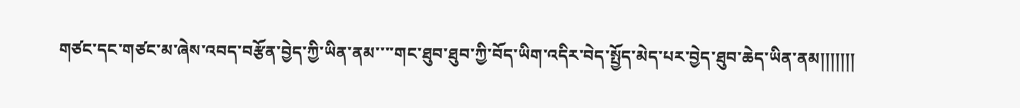གཙང་དང་གཙང་མ་ཞེས་འབད་བརྩོན་བྱེད་ཀྱི་ཡིན་ནམ་་་་གང་ཐུབ་ཐུབ་ཀྱི་བོད་ཡིག་འདིར་བེད་སྤྱོད་མེད་པར་བྱེད་ཐུབ་ཆེད་ཡིན་ནམ།།།།།།།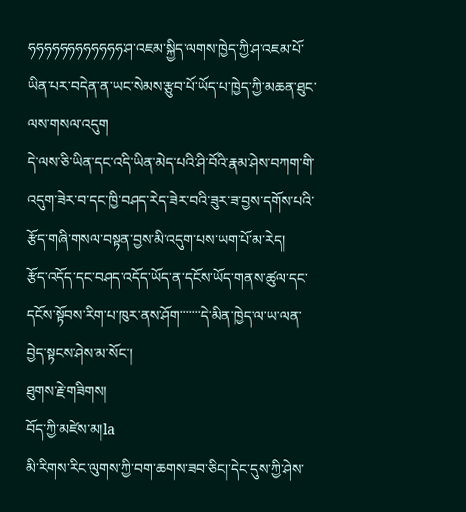ཧཧཧཧཧཧཧཧཧཧཧཧ་ཤ་འཇམ་སྐྱིད་ལགས་ཁྱེད་ཀྱི་ཤ་འཇམ་པོ་ཡིན་པར་བདེན་ན་ཡང་སེམས་རྩུབ་པོ་ཡོད་པ་ཁྱེད་ཀྱི་མཆན་ཐུང་ལས་གསལ་འདུག
དེ་ལས་ཅི་ཡིན་དང་འདི་ཡིན་མེད་པའི་ཤི་བོའི་རྣམ་ཤེས་བཀག་གི་འདུག་ཟེར་བ་དང་ཁྱི་བཤད་རེད་ཟེར་བའི་ཟུར་ཟ་བྱས་དགོས་པའི་རྩོད་གཞི་གསལ་བསྟན་བྱས་མི་འདུག་པས་ཡག་པོ་མ་རེད།
རྩོད་འདོད་དང་བཤད་འདོད་ཡོད་ན་དངོས་ཡོད་གནས་ཚུལ་དང་དངོས་སྟོབས་རིག་པ་ཁུར་ནས་ཤོག་་་་་་་དེ་མིན་ཁྱེད་ལ་ཡ་ལན་བྱེད་སྟངས་ཤེས་མ་སོང་།
ཐུགས་རྗེ་གཟིགས།
བོད་ཀྱི་མཛེས་མ།la
མི་རིགས་རིང་ལུགས་ཀྱི་བག་ཆགས་ཟབ་ཅིང།་དེང་དུས་ཀྱི་ཤེས་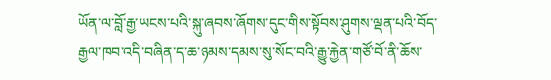ཡོན་ལ་བློ་རྒྱ་ཡངས་པའི་སྐུ་ཞབས་ཞོགས་དུང་གིས་སྟོབས་ཤུགས་ལྡན་པའི་བོད་རྒྱལ་ཁབ་འདི་བཞིན་ད་ཆ་ཉམས་དམས་སུ་སོང་བའི་རྒྱུ་རྐྱེན་གཙོ་བོ་ནི་ཆོས་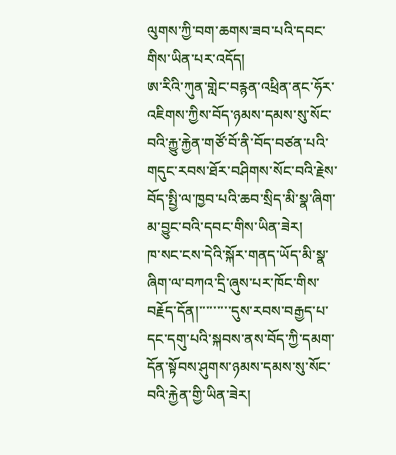ལུགས་ཀྱི་བག་ཆགས་ཟབ་པའི་དབང་གིས་ཡིན་པར་འདོད།
ཨ་རིའི་ཀུན་གླེང་བརྙན་འཕྲིན་ནང་ཧོར་འཇིགས་ཀྱིས་བོད་ཉམས་དམས་སུ་སོང་བའི་རྐྱུ་རྐྱེན་གཙོ་བོ་ནི་བོད་བཙན་པའི་གདུང་རབས་ཐོར་བཤིགས་སོང་བའི་རྗེས་བོད་སྤྱི་ལ་ཁྱབ་པའི་ཆབ་སྲིད་མི་སྣ་ཞིག་མ་བྱུང་བའི་དབང་གིས་ཡིན་ཟེར།
ཁ་སང་ངས་དེའི་སྐོར་གནད་ཡོད་མི་སྣ་ཞིག་ལ་བཀའ་དྲི་ཞུས་པར་ཁོང་གིས་བརྗོད་དོན།་་་་་་་་་དུས་རབས་བརྒྱད་པ་དང་དགུ་པའི་སྐབས་ནས་བོད་ཀྱི་དམག་དོན་སྟོབས་ཤུགས་ཉམས་དམས་སུ་སོང་བའི་རྐྱེན་གྱི་ཡིན་ཟེར།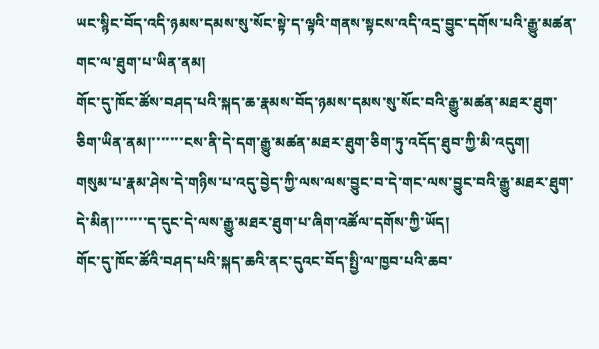ཡང་སྙིང་བོད་འདི་ཉམས་དམས་སུ་སོང་སྟེ་ད་ལྟའི་གནས་སྟངས་འདི་འདྲ་བྱུང་དགོས་པའི་རྒྱུ་མཚན་གང་ལ་ཐུག་པ་ཡིན་ནམ།
གོང་དུ་ཁོང་ཚོས་བཤད་པའི་སྐད་ཆ་རྣམས་བོད་ཉམས་དམས་སུ་སོང་བའི་རྒྱུ་མཚན་མཐར་ཐུག་ཅིག་ཡིན་ནམ།་་་་་་་ངས་ནི་དེ་དག་རྒྱུ་མཚན་མཐར་ཐུག་ཅིག་ཏུ་འདོད་ཐུབ་ཀྱི་མི་འདུག།
གསུམ་པ་རྣམ་ཤེས་དེ་གཉིས་པ་འདུ་བྱེད་ཀྱི་ལས་ལས་བྱུང་བ་དེ་གང་ལས་བྱུང་བའི་རྒྱུ་མཐར་ཐུག་དེ་མིན།་་་་་་་ད་དུང་དེ་ལས་རྒྱུ་མཐར་ཐུག་པ་ཞིག་འཚོལ་དགོས་ཀྱི་ཡོད།
གོང་དུ་ཁོང་ཚོའི་བཤད་པའི་སྐད་ཆའི་ནང་དུའང་བོད་སྤྱི་ལ་ཁྱབ་པའི་ཆབ་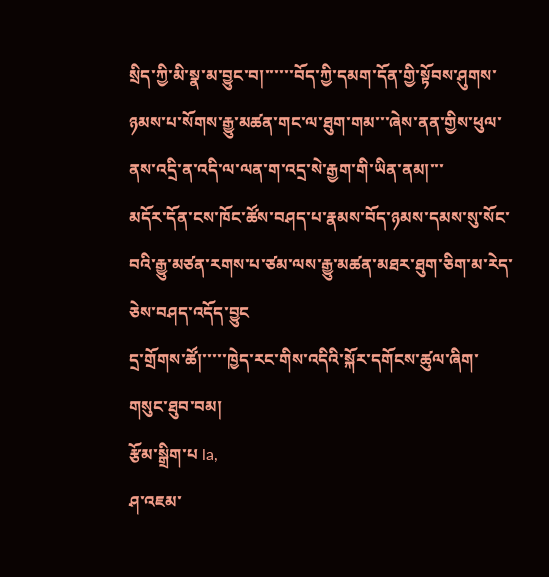སྲིད་ཀྱི་མི་སྣ་མ་བྱུང་བ།་་་་་་བོད་ཀྱི་དམག་དོན་གྱི་སྟོབས་ཤུགས་ཉམས་པ་སོགས་རྒྱུ་མཚན་གང་ལ་ཐུག་གམ་་་ཞེས་ནན་གྱིས་ཕུལ་ནས་འདྲི་ན་འདི་ལ་ལན་ག་འདྲ་སེ་རྒྱག་གི་ཡིན་ནམ།་་་
མདོར་དོན་ངས་ཁོང་ཚོས་བཤད་པ་རྣམས་བོད་ཉམས་དམས་སུ་སོང་བའི་རྒྱུ་མཙན་རགས་པ་ཙམ་ལས་རྒྱུ་མཚན་མཐར་ཐུག་ཅིག་མ་རེད་ཅེས་བཤད་འདོད་བྱུང
དྲ་གྲོགས་ཚོ།་་་་་ཁྱེད་རང་གིས་འདིའི་སྐོར་དགོངས་ཚུལ་ཞིག་གསུང་ཐུབ་བམ།
རྩོམ་སྒྲིག་པ la,
ཤ་འཇམ་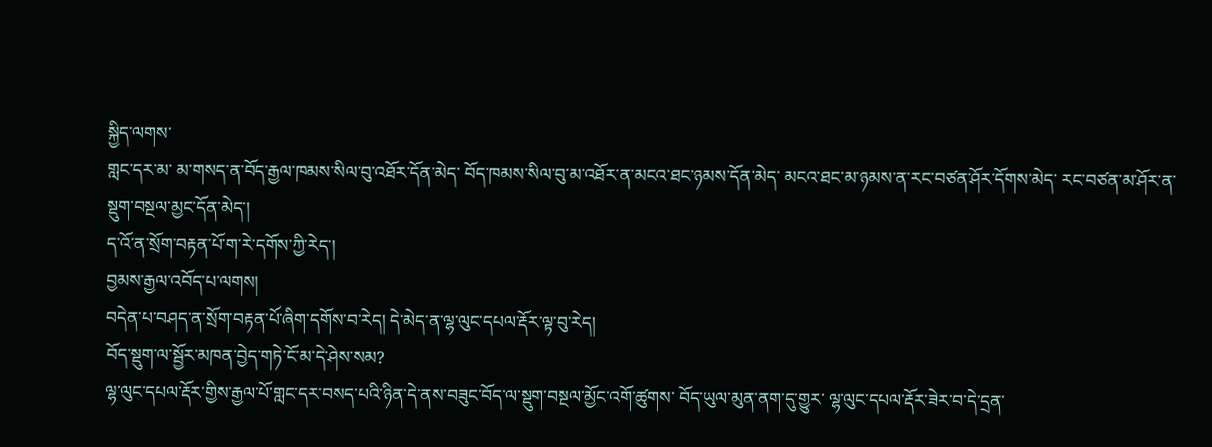སྐྱིད་ལགས་
གླང་དར་མ་ མ་གསད་ན་བོད་རྒྱལ་ཁམས་སིལ་བུ་འཐོར་དོན་མེད་ བོད་ཁམས་སིལ་བུ་མ་འཐོར་ན་མངའ་ཐང་ཉམས་དོན་མེད་ མངའ་ཐང་མ་ཉམས་ན་རང་བཙན་ཤོར་དོགས་མེད་ རང་བཙན་མ་ཤོར་ན་སྡུག་བསྔལ་མྱང་དོན་མེད་།
ད་འོ་ན་སྲོག་བརྟན་པོ་ག་རེ་དགོས་ཀྱི་རེད་།
བྱམས་རྒྱལ་འབོད་པ་ལགས།
བདེན་པ་བཤད་ན་སྲོག་བརྟན་པོ་ཞིག་དགོས་བ་རེད། དེ་མེད་ན་ལྷ་ལུང་དཔལ་རྡོར་ལྟ་བུ་རེད།
བོད་སྡུག་ལ་སྦྱོར་མཁན་བྱེད་གཏེ་ངོ་མ་དེ་ཤེས་སམ?
ལྷ་ལུང་དཔལ་རྡོར་གྱིས་རྒྱལ་པོ་གླང་དར་བསད་པའི་ཉིན་དེ་ནས་བཟུང་བོད་ལ་སྡུག་བསྔལ་མྱོང་འགོ་ཚུགས་ བོད་ཡུལ་མུན་ནག་དུ་གྱུར་ ལྷ་ལུང་དཔལ་རྡོར་ཟེར་བ་དེ་དྲན་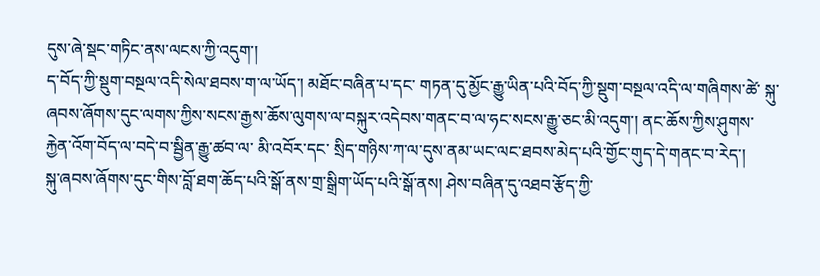དུས་ཞེ་སྡང་གཏིང་ནས་ལངས་ཀྱི་འདུག་།
ད་བོད་ཀྱི་སྡུག་བསྔལ་འདི་སེལ་ཐབས་ག་ལ་ཡོད་། མཐོང་བཞིན་པ་དང་ གཏན་དུ་མྱོང་རྒྱུ་ཡིན་པའི་བོད་ཀྱི་སྡུག་བསྔལ་འདི་ལ་གཞིགས་ཚེ་ སྐུ་ཞབས་ཞོགས་དུང་ལགས་ཀྱིས་སངས་རྒྱས་ཆོས་ལུགས་ལ་བསྐུར་འདེབས་གནང་བ་ལ་ཧང་སངས་རྒྱུ་ཅང་མི་འདུག་། ནང་ཆོས་ཀྱིས་ཤུགས་རྐྱེན་འོག་བོད་ལ་བདེ་བ་སྦྱིན་རྒྱུ་ཚབ་ལ་ མི་འབོར་དང་ སྲིད་གཉིས་ཀ་ལ་དུས་ནམ་ཡང་ལང་ཐབས་མེད་པའི་གྱོང་གུད་དེ་གནང་བ་རེད་།
སྐུ་ཞབས་ཞོགས་དུང་གིས་བློ་ཐག་ཆོད་པའི་སྒོ་ནས་གྲ་སྒྲིག་ཡོད་པའི་སྒོ་ནས། ཤེས་བཞིན་དུ་འཐབ་རྩོད་ཀྱི་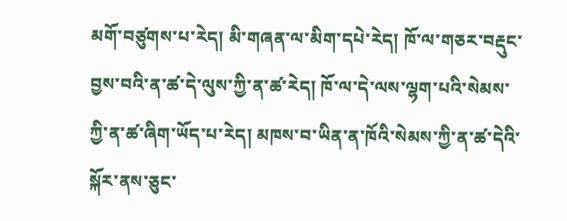མགོ་བཙུགས་པ་རེད། མི་གཞན་ལ་མིག་དཔེ་རེད། ཁོ་ལ་གཅར་བརྡུང་བྱས་བའི་ན་ཚ་དེ་ལུས་ཀྱི་ན་ཚ་རེད། ཁོ་ལ་དེ་ལས་ལྷག་པའི་སེམས་ཀྱི་ན་ཚ་ཞིག་ཡོད་པ་རེད། མཁས་བ་ཡིན་ན་ཁོའི་སེམས་ཀྱི་ན་ཚ་དེའི་སྐོར་ནས་ཅུང་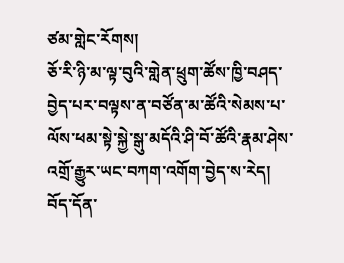ཙམ་གླེང་རོགས།
ཅོ་རི་ཉི་མ་ལྟ་བུའི་གླེན་ཕྲུག་ཚོས་ཁྱི་བཤད་བྱེད་པར་བལྟས་ན་བཙོན་མ་ཚོའི་སེམས་པ་ལོས་ཕམ་སྟེ་སྐྱེ་སྒུ་མདོའི་ཤི་བོ་ཚོའི་རྣམ་ཤེས་འགྲོ་རྒྱུར་ཡང་བཀག་འགོག་བྱེད་ས་རེད།
བོད་དོན་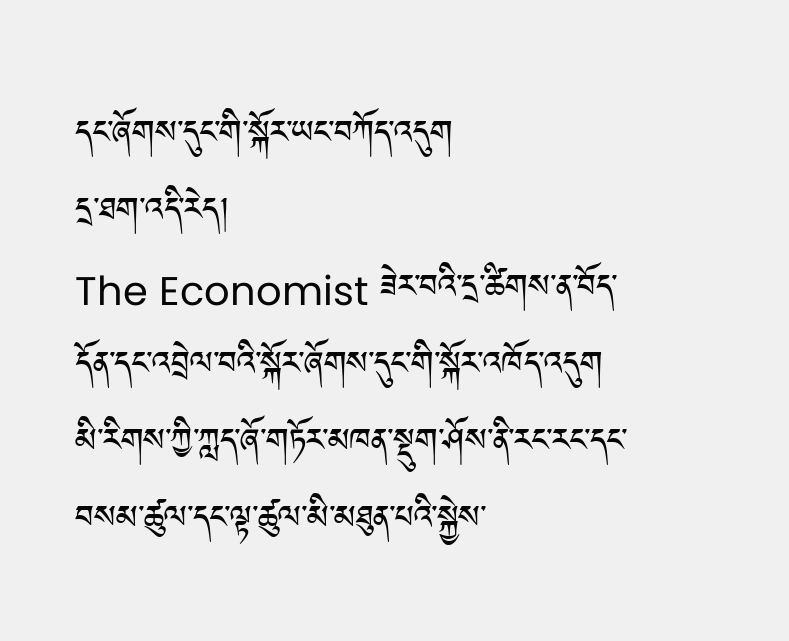དང་ཞོགས་དུང་གི་སྐོར་ཡང་བཀོད་འདུག
དྲ་ཐག་འདི་རེད།
The Economist ཟེར་བའི་དྲ་ཚིགས་ན་བོད་དོན་དང་འབྲེལ་བའི་སྐོར་ཞོགས་དུང་གི་སྐོར་འཁོད་འདུག
མི་རིགས་ཀྱི་ཀླད་ཞོ་གཏོར་མཁན་སྡུག་ཤོས་ནི་རང་རང་དང་བསམ་ཚུལ་དང་ལྟ་ཚུལ་མི་མཐུན་པའི་སྐྱེས་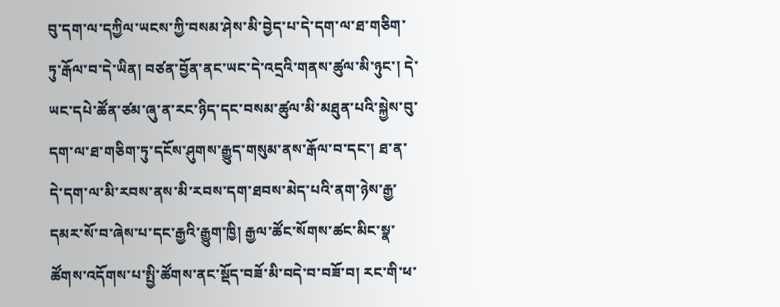བུ་དག་ལ་དཀྱིལ་ཡངས་ཀྱི་བསམ་ཤེས་མི་བྱེད་པ་དེ་དག་ལ་ཐ་གཅིག་ཏུ་རྒོལ་བ་དེ་ཡིན། བཙན་བྱོན་ནང་ཡང་དེ་འདྲའི་གནས་ཚུལ་མི་ཉུང་། དེ་ཡང་དཔེ་ཚོན་ཙམ་ཞུ་ན་རང་ཉིད་དང་བསམ་ཚུལ་མི་མཐུན་པའི་སྐྱེས་བུ་དག་ལ་ཐ་གཅིག་ཏུ་དངོས་ཤུགས་རྒྱུད་གསུམ་ནས་རྒོལ་བ་དང་། ཐ་ན་དེ་དག་ལ་མི་རབས་ནས་མི་རབས་དག་ཐབས་མེད་པའི་ནག་ཉེས་རྒྱ་དམར་སོ་བ་ཞེས་པ་དང་རྒྱའི་རྒྱུག་ཁྱི། རྒྱལ་ཚོང་སོགས་ཚང་མིང་སྣ་ཚོགས་འདོགས་པ་སྤྱི་ཚོགས་ནང་སྡོད་བཟོ་མི་བདེ་བ་བཟོ་བ། རང་གི་ཕ་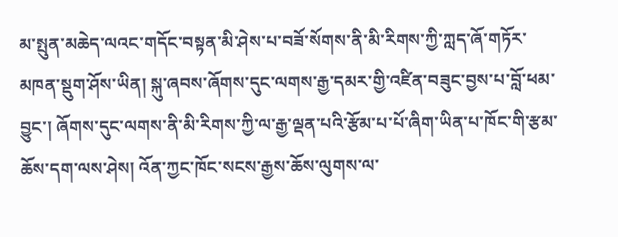མ་སྤུན་མཆེད་ལའང་གདོང་བསྟན་མི་ཤེས་པ་བཟོ་སོགས་ནི་མི་རིགས་ཀྱི་ཀླད་ཞོ་གཏོར་མཁན་སྡུག་ཤོས་ཡིན། སྐུ་ཞབས་ཞོགས་དུང་ལགས་རྒྱ་དམར་གྱི་འཛིན་བཟུང་བྱས་པ་བློ་ཕམ་བྱུང་། ཞོགས་དུང་ལགས་ནི་མི་རིགས་ཀྱི་ལ་རྒྱ་ལྡན་པའི་རྩོམ་པ་པོ་ཞིག་ཡིན་པ་ཁོང་གི་རྩམ་ཆོས་དག་ལས་ཤེས། འོན་ཀྱང་ཁོང་སངས་རྒྱས་ཆོས་ལུགས་ལ་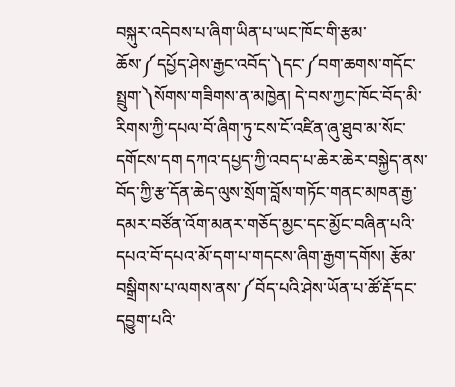བསྐུར་འདེབས་པ་ཞིག་ཡིན་པ་ཡང་ཁོང་གི་རྩམ་ཆོས་༼དཔྱོད་ཤེས་རྒྱང་འབོད་༽དང་༼བག་ཆགས་གདོང་སྤྲུག་༽སོགས་གཟིགས་ན་མཁྱེན། དེ་བས་ཀྱང་ཁོང་བོད་མི་རིགས་ཀྱི་དཔལ་བོ་ཞིག་ཏུ་ངས་ངོ་འཛིན་ཞུ་ཐུབ་མ་སོང་དགོངས་དག དཀའ་དཔྱད་ཀྱི་འབད་པ་ཆེར་ཆེར་བསྐྱེད་ནས་བོད་ཀྱི་རྩ་དོན་ཆེད་ལུས་སྲོག་བློས་གཏོང་གནང་མཁན་རྒྱ་དམར་བཙོན་འོག་མནར་གཅོད་མྱང་དང་མྱོང་བཞིན་པའི་དཔའ་བོ་དཔའ་མོ་དག་པ་གདངས་ཞིག་རྒྱག་དགོས། རྩོམ་བསྒྲིགས་པ་ལགས་ནས་༼བོད་པའི་ཤེས་ཡོན་པ་ཚོ་རྡོ་དང་དབྱུག་པའི་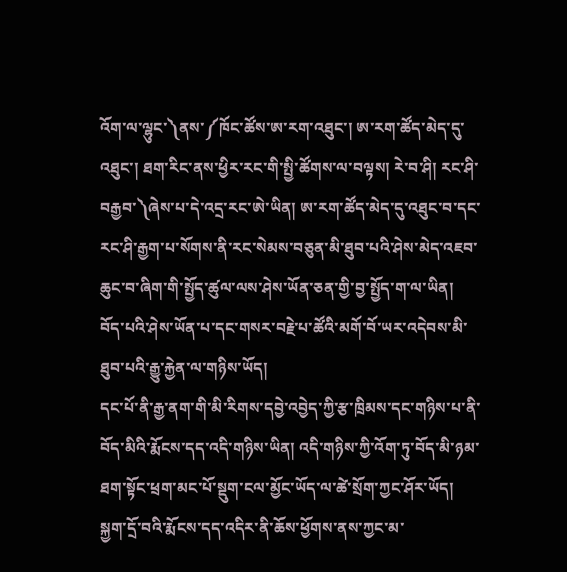འོག་ལ་ལྷུང་༽ནས་༼ཁོང་ཚོས་ཨ་རག་འཐུང་། ཨ་རག་ཚོད་མེད་དུ་འཐུང་། ཐག་རིང་ནས་ཕྱིར་རང་གི་སྤྱི་ཚོགས་ལ་བལྟས། རེ་བ་ཤི། རང་ཤི་བརྒྱབ་༽ཞེས་པ་དེ་འདྲ་རང་ཨེ་ཡིན། ཨ་རག་ཚོད་མེད་དུ་འཐུང་བ་དང་རང་ཤི་རྒྱག་པ་སོགས་ནི་རང་སེམས་བཅུན་མི་ཐུབ་པའི་ཤེས་མེད་འཇབ་ཆུང་བ་ཞིག་གི་སྤྱོད་ཚུལ་ལས་ཤེས་ཡོན་ཅན་གྱི་བྱ་སྤྱོད་ག་ལ་ཡིན།
བོད་པའི་ཤེས་ཡོན་པ་དང་གསར་བརྗེ་པ་ཚོའི་མགོ་བོ་ཡར་འདེབས་མི་ཐུབ་པའི་རྒྱུ་རྐྱེན་ལ་གཉིས་ཡོད།
དང་པོ་ནི་རྒྱ་ནག་གི་མི་རིགས་དབྱེ་འབྱེད་ཀྱི་རྩ་ཁྲིམས་དང་གཉིས་པ་ནི་བོད་མིའི་རྨོངས་དད་འདི་གཉིས་ཡིན། འདི་གཉིས་ཀྱི་འོག་ཏུ་བོད་མི་ཉམ་ཐག་སྟོང་ཕྲག་མང་པོ་སྡུག་ངལ་མྱོང་ཡོད་ལ་ཚེ་སྲོག་ཀྱང་ཤོར་ཡོད།
སྐྱག་དྲོ་བའི་རྨོངས་དད་འདིར་ནི་ཆོས་ཕྱོགས་ནས་ཀྱང་མ་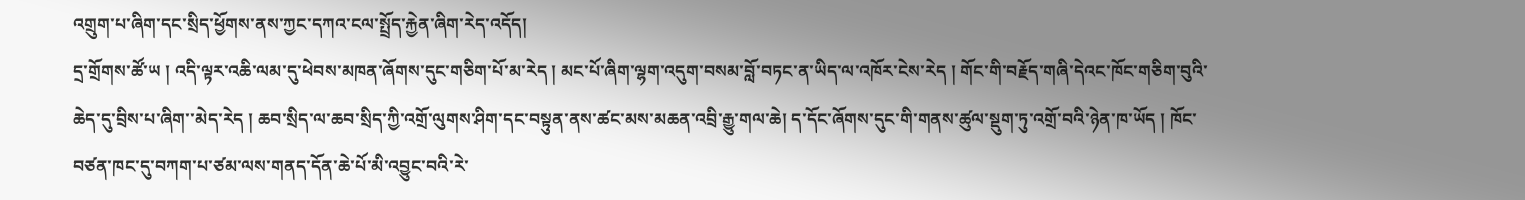འགྲུག་པ་ཞིག་དང་སྲིད་ཕྱོགས་ནས་ཀྱང་དཀའ་ངལ་སྤྲོད་རྐྱེན་ཞིག་རེད་འདོད།
དྲ་གྲོགས་ཚོ་ཡ ། འདི་ལྟར་འཆི་ལམ་དུ་ཕེབས་མཁན་ཞོགས་དུང་གཅིག་པོ་མ་རེད ། མང་པོ་ཞིག་ལྷག་འདུག་བསམ་བློ་བཏང་ན་ཡིད་ལ་འཁོར་ངེས་རེད ། གོང་གི་བརྗོད་གཞི་དེའང་ཁོང་གཅིག་བུའི་ཆེད་དུ་བྲིས་པ་ཞིག་་མེད་རེད ། ཆབ་སྲིད་ལ་ཆབ་སྲིད་ཀྱི་འགྲོ་ལུགས་ཤིག་དང་བསྟུན་ནས་ཚང་མས་མཆན་འབྲི་རྒྱུ་གལ་ཆེ། ད་དོང་ཞོགས་དུང་གི་གནས་ཚུལ་སྡུག་ཏུ་འགྲོ་བའི་ཉེན་ཁ་ཡོད ། ཁོང་བཙན་ཁང་དུ་བཀག་པ་ཙམ་ལས་གནད་དོན་ཆེ་པོ་མི་འབྱུང་བའི་རེ་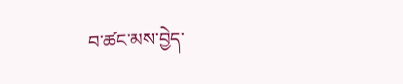བ་ཚང་མས་བྱེད་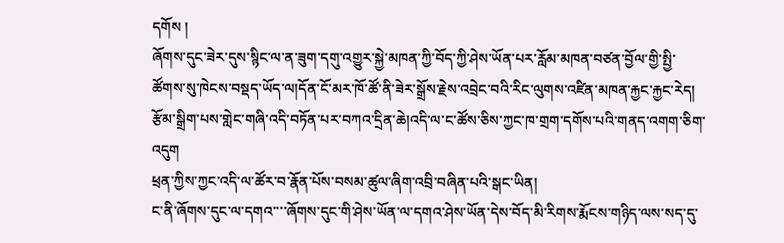དགོས །
ཞོགས་དུང་ཟེར་དུས་སྙིང་ལ་ན་ཟུག་དགུ་འགྱུར་སྐྱེ་མཁན་ཀྱི་བོད་ཀྱི་ཤེས་ཡོན་པར་རློམ་མཁན་བཙན་བྱོལ་གྱི་སྤྱི་ཚོགས་སུ་ཁེངས་བསྡད་ཡོད་ལ།དོན་ངོ་མར་ཁོ་ཚོ་ནི་ཟེར་སྒྲོས་རྗེས་འབྲེང་བའི་རིང་ལུགས་འཛིན་མཁན་རྐྱང་རྐྱང་རེད།
རྩོམ་སྒྲིག་པས་གླེང་གཞི་འདི་བཏོན་པར་བཀའ་དྲིན་ཆེ།འདི་ལ་ང་ཚོས་ཅིས་ཀྱང་ཁ་གྲག་དགོས་པའི་གནད་འགག་ཅིག་འདུག
ཕྲན་ཀྱིས་ཀྱང་འདི་ལ་ཚོར་བ་རྣོན་པོས་བསམ་ཚུལ་ཞིག་འབྲི་བཞིན་པའི་སྒང་ཡིན།
ང་ནི་ཞོགས་དུང་ལ་དགའ་་་་ཞོགས་དུང་གི་ཤེས་ཡོན་ལ་དགའ་ཤེས་ཡོན་དེས་བོད་མི་རིགས་རྨོངས་གཉིད་ལས་སད་དུ་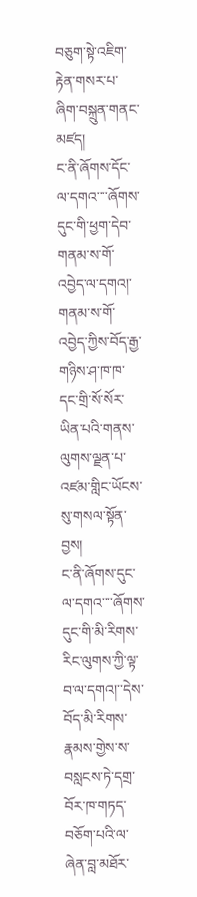བཅུག་སྟེ་འཇིག་རྟེན་གསར་པ་ཞིག་བསྐྲུན་གནང་མཛད།
ང་ནི་ཞོགས་དོང་ལ་དགའ་་་་ཞོགས་དུང་གི་ཕྱག་དེབ་གནམ་ས་གོ་འབྱེད་ལ་དགའ།་གནམ་ས་གོ་འབྱེད་ཀྱིས་བོད་རྒྱ་གཉིས་ཤ་ཁ་ཁ་དང་གྲི་སོ་སོར་ཡིན་པའི་གནས་ལུགས་ལྗན་པ་འཛམ་གླིང་ཡོངས་སུ་གསལ་སྟོན་བྱས།
ང་ནི་ཞོགས་དུང་ལ་དགའ་་་་ཞོགས་དུང་གི་མི་རིགས་རིང་ལུགས་ཀྱི་ལྟ་བ་ལ་དགའ།་་དེས་བོད་མི་རིགས་རྣམས་གྱེས་ས་བསླངས་ཏེ་དགྲ་བོར་ཁ་གཏད་བཅོག་པའི་ལ་ཞེན་བླ་མཐོར་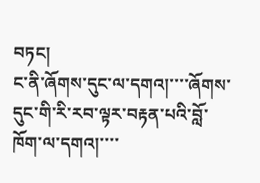བཏང།
ང་ནི་ཞོགས་དུང་ལ་དགའ།་་་་ཞོགས་དུང་གི་རི་རབ་ལྟར་བརྟན་པའི་བློ་ཁོག་ལ་དགའ།་་་་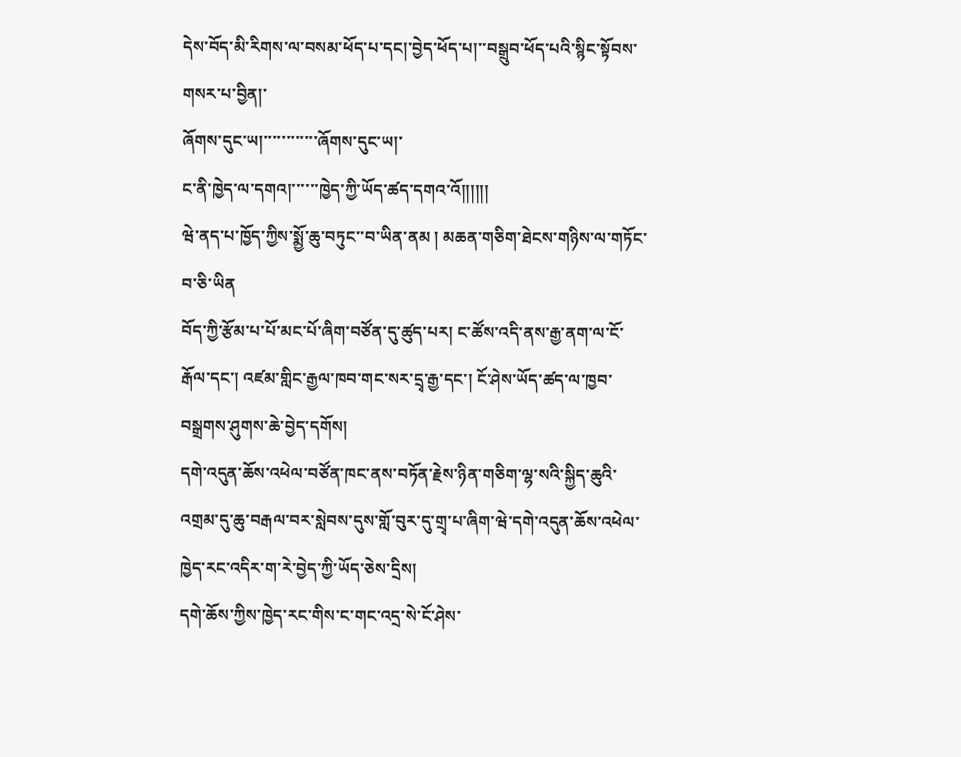དེས་བོད་མི་རིགས་ལ་བསམ་ཕོད་པ་དང།་བྱེད་ཕོད་པ།་་བསྒྲུབ་ཕོད་པའི་སྙིང་སྟོབས་གསར་པ་བྱིན།་
ཞོགས་དུང་ཡ།་་་་་་་་་་་་ཞོགས་དུང་ཡ།་
ང་ནི་ཁྱེད་ལ་དགའ།་་་་་་ཁྱེད་ཀྱི་ཡོད་ཚད་དགའ་འོ།།།།།།
ཝེ་ནད་པ་ཁྱོད་ཀྱིས་སྨྱོ་ཆུ་བཏུང་་བ་ཡིན་ནམ ། མཆན་གཅིག་ཐེངས་གཉིས་ལ་གཏོང་བ་ཅི་ཡིན
བོད་ཀྱི་རྩོམ་པ་པོ་མང་པོ་ཞིག་བཙོན་དུ་ཚུད་པར། ང་ཚོས་འདི་ནས་རྒྱ་ནག་ལ་ངོ་རྒོལ་དང་། འཛམ་གླིང་རྒྱལ་ཁབ་གང་སར་དྲྭ་རྒྱ་དང་། ངོ་ཤེས་ཡོད་ཚད་ལ་ཁྱབ་བསྒྲགས་ཤུགས་ཆེ་བྱེད་དགོས།
དགེ་འདུན་ཆོས་འཕེལ་བཙོན་ཁང་ནས་བཏོན་རྗེས་ཉིན་གཅིག་ལྷ་སའི་སྐྱིད་ཆུའི་འགྲམ་དུ་ཆུ་བརྒལ་བར་སླེབས་དུས་གློ་བུར་དུ་གྲྭ་པ་ཞིག་ཝེ་དགེ་འདུན་ཆོས་འཕེལ་ཁྱེད་རང་འདིར་ག་རེ་བྱེད་ཀྱི་ཡོད་ཅེས་དྲིས།
དགེ་ཆོས་ཀྱིས་ཁྱེད་རང་གིས་ང་གང་འདྲ་སེ་ངོ་ཤེས་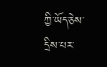ཀྱི་ཡོད་ཅེས་དྲིས་པར་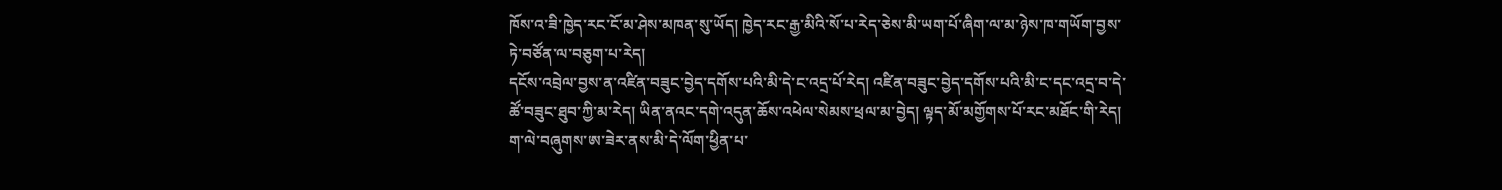ཁོས་འ་ཟི་ཁྱེད་རང་ངོ་མ་ཤེས་མཁན་སུ་ཡོད། ཁྱེད་རང་རྒྱ་མིའི་སོ་པ་རེད་ཅེས་མི་ཡག་པོ་ཞིག་ལ་མ་ཉེས་ཁ་གཡོག་བྱས་ཏེ་བཙོན་ལ་བཅུག་པ་རེད།
དངོས་འབྲེལ་བྱས་ན་འཛིན་བཟུང་བྱེད་དགོས་པའི་མི་དེ་ང་འདྲ་པོ་རེད། འཛིན་བཟུང་བྱེད་དགོས་པའི་མི་ང་དང་འདྲ་བ་དེ་ཚོ་བཟུང་ཐུབ་ཀྱི་མ་རེད། ཡིན་ནའང་དགེ་འདུན་ཆོས་འཕེལ་སེམས་ཕྲལ་མ་བྱེད། ལྟད་མོ་མགྱོགས་པོ་རང་མཐོང་གི་རེད། ག་ལེ་བཞུགས་ཨ་ཟེར་ནས་མི་དེ་ལོག་ཕྱིན་པ་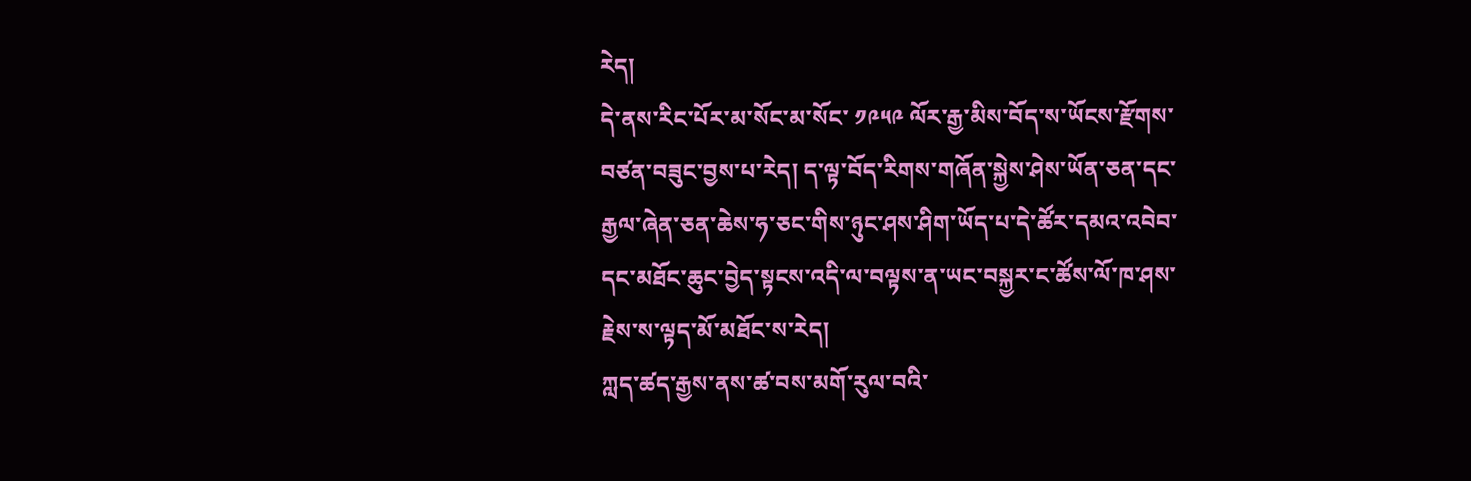རེད།
དེ་ནས་རིང་པོར་མ་སོང་མ་སོང་ ༡༩༥༩ ལོར་རྒྱ་མིས་བོད་ས་ཡོངས་རྫོགས་བཙན་བཟུང་བྱས་པ་རེད། ད་ལྟ་བོད་རིགས་གཞོན་སྐྱེས་ཤེས་ཡོན་ཅན་དང་རྒྱལ་ཞེན་ཅན་ཆེས་ཧ་ཅང་གིས་ཉུང་ཤས་ཤིག་ཡོད་པ་དེ་ཚོར་དམའ་འབེབ་དང་མཐོང་ཆུང་བྱེད་སྟངས་འདི་ལ་བལྟས་ན་ཡང་བསྐྱར་ང་ཚོས་ལོ་ཁ་ཤས་རྗེས་ས་ལྟད་མོ་མཐོང་ས་རེད།
ཀླད་ཚད་རྒྱས་ནས་ཚ་བས་མགོ་རུལ་བའི་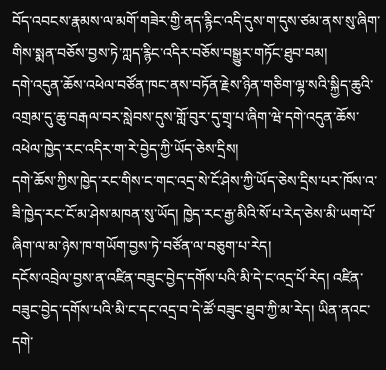བོད་འབངས་རྣམས་ལ་མགོ་གཟེར་གྱི་ནད་རྙིང་འདི་དུས་ག་དུས་ཙམ་ནས་སུ་ཞིག་གིས་སྨན་བཅོས་བྱས་ཏེ་ཀླད་རྙིང་འདིར་བཅོས་བསྒྱུར་གཏོང་ཐུབ་བམ།
དགེ་འདུན་ཆོས་འཕེལ་བཙོན་ཁང་ནས་བཏོན་རྗེས་ཉིན་གཅིག་ལྷ་སའི་སྐྱིད་ཆུའི་འགྲམ་དུ་ཆུ་བརྒལ་བར་སླེབས་དུས་གློ་བུར་དུ་གྲྭ་པ་ཞིག་ཝེ་དགེ་འདུན་ཆོས་འཕེལ་ཁྱེད་རང་འདིར་ག་རེ་བྱེད་ཀྱི་ཡོད་ཅེས་དྲིས།
དགེ་ཆོས་ཀྱིས་ཁྱེད་རང་གིས་ང་གང་འདྲ་སེ་ངོ་ཤེས་ཀྱི་ཡོད་ཅེས་དྲིས་པར་ཁོས་འ་ཟི་ཁྱེད་རང་ངོ་མ་ཤེས་མཁན་སུ་ཡོད། ཁྱེད་རང་རྒྱ་མིའི་སོ་པ་རེད་ཅེས་མི་ཡག་པོ་ཞིག་ལ་མ་ཉེས་ཁ་གཡོག་བྱས་ཏེ་བཙོན་ལ་བཅུག་པ་རེད།
དངོས་འབྲེལ་བྱས་ན་འཛིན་བཟུང་བྱེད་དགོས་པའི་མི་དེ་ང་འདྲ་པོ་རེད། འཛིན་བཟུང་བྱེད་དགོས་པའི་མི་ང་དང་འདྲ་བ་དེ་ཚོ་བཟུང་ཐུབ་ཀྱི་མ་རེད། ཡིན་ནའང་དགེ་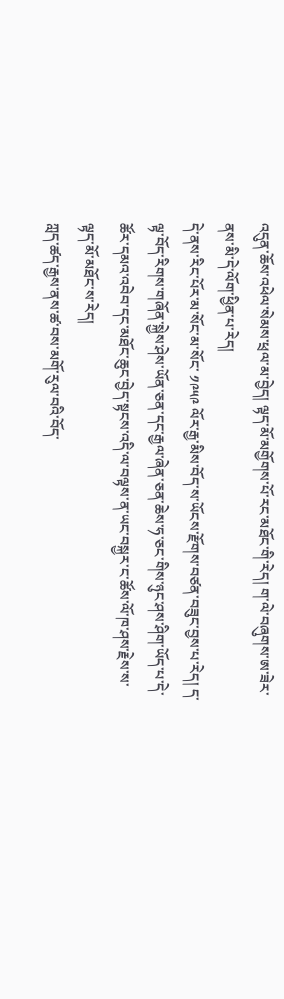འདུན་ཆོས་འཕེལ་སེམས་ཕྲལ་མ་བྱེད། ལྟད་མོ་མགྱོགས་པོ་རང་མཐོང་གི་རེད། ག་ལེ་བཞུགས་ཨ་ཟེར་ནས་མི་དེ་ལོག་ཕྱིན་པ་རེད།
དེ་ནས་རིང་པོར་མ་སོང་མ་སོང་ ༡༩༥༩ ལོར་རྒྱ་མིས་བོད་ས་ཡོངས་རྫོགས་བཙན་བཟུང་བྱས་པ་རེད། ད་ལྟ་བོད་རིགས་གཞོན་སྐྱེས་ཤེས་ཡོན་ཅན་དང་རྒྱལ་ཞེན་ཅན་ཆེས་ཧ་ཅང་གིས་ཉུང་ཤས་ཤིག་ཡོད་པ་དེ་ཚོར་དམའ་འབེབ་དང་མཐོང་ཆུང་བྱེད་སྟངས་འདི་ལ་བལྟས་ན་ཡང་བསྐྱར་ང་ཚོས་ལོ་ཁ་ཤས་རྗེས་ས་ལྟད་མོ་མཐོང་ས་རེད།
ཀླད་ཚད་རྒྱས་ནས་ཚ་བས་མགོ་རུལ་བའི་བོད་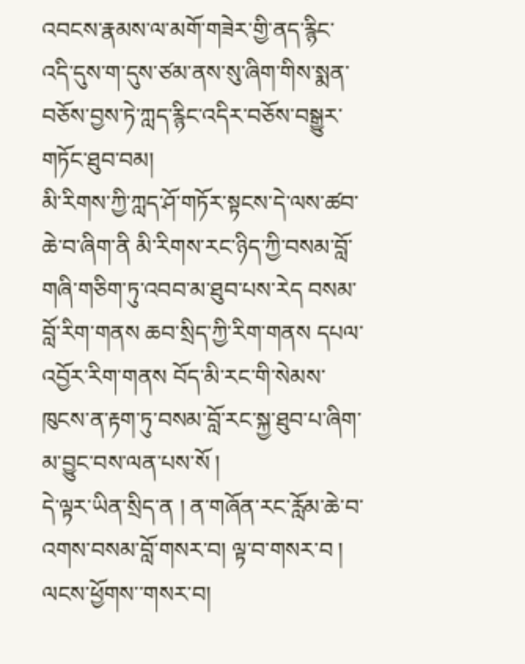འབངས་རྣམས་ལ་མགོ་གཟེར་གྱི་ནད་རྙིང་འདི་དུས་ག་དུས་ཙམ་ནས་སུ་ཞིག་གིས་སྨན་བཅོས་བྱས་ཏེ་ཀླད་རྙིང་འདིར་བཅོས་བསྒྱུར་གཏོང་ཐུབ་བམ།
མི་རིགས་ཀྱི་ཀླད་ཤོ་གཏོར་སྟངས་དེ་ལས་ཚབ་ཆེ་བ་ཞིག་ནི མི་རིགས་རང་ཉིད་ཀྱི་བསམ་བློ་གཞི་གཅིག་ཏུ་འབབ་མ་ཐུབ་པས་རེད བསམ་བློ་རིག་གནས ཆབ་སྲིད་ཀྱི་རིག་གནས དཔལ་འབྱོར་རིག་གནས བོད་མི་རང་གི་སེམས་ཁུངས་ན་རྟག་ཏུ་བསམ་བློ་རང་སྐྱ་ཐུབ་པ་ཞིག་མ་བྱུང་བས་ལན་པས་སོ །
དེ་ལྟར་ཡིན་སྲིད་ན ། ན་གཞོན་རང་རློམ་ཆེ་བ་འགས་བསམ་བློ་གསར་བ། ལྟ་བ་གསར་བ ། ལངས་ཕྱོགས་་གསར་བ།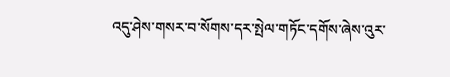འདུ་ཤེས་གསར་བ་སོགས་དར་སྤེལ་གཏོང་དགོས་ཞེས་འུར་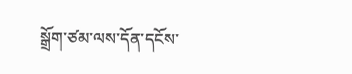སྒྲོག་ཙམ་ལས་དོན་དངོས་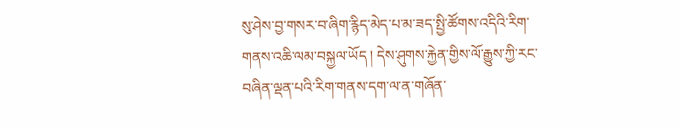སུ་ཤེས་བྱ་གསར་བ་ཞིག་རྙིད་མེད་པ་མ་ཟད་སྤྱི་ཚོགས་འདིའི་རིག་གནས་འཆི་ལམ་བསྐྱལ་ཡོད ། དེས་ཤུགས་རྐྱེན་གྱིས་ལོ་རྒྱུས་ཀྱི་རང་བཞིན་ལྡན་པའི་རིག་གནས་དག་ལ་ན་གཞོན་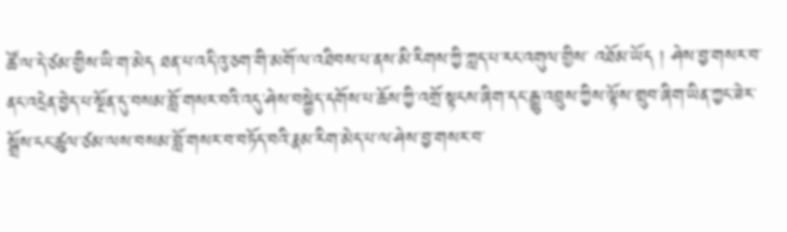ཚོ་ལ་དེ་ཙམ་གྱིས་ཡི་ག་མེད ཐན་པ་འདི་འུ་ཅག་གི་མགོ་ལ་འཐིབས་པ་ནས་མི་རིགས་ཀྱི་ཀླད་པ་རང་འགུལ་གྱིས་ འཐོམ་ཡོད ། ཤེས་བྱ་གསར་བ་ནང་འདྲེན་བྱེད་པ་སྔོན་དུ་བསམ་བློ་གསར་བའི་འདུ་ཤེས་བསྐྱེད་དགོས་པ་ཆོས་ཀྱི་འགྲོ་སྟངས་ཞིག་དང་རྒྱུ་འབྲུས་ཀྱིས་ལྟོས་གྲུབ་ཞིག་ཡིན་ཀྱང་ཟེར་སྒྲོས་ངང་ཚུལ་ཙམ་ལས་བསམ་བློ་གསར་བ་བཏོད་བའི་རྣམ་རིག་མེད་པ་ལ་ཤེས་བྱ་གསར་བ་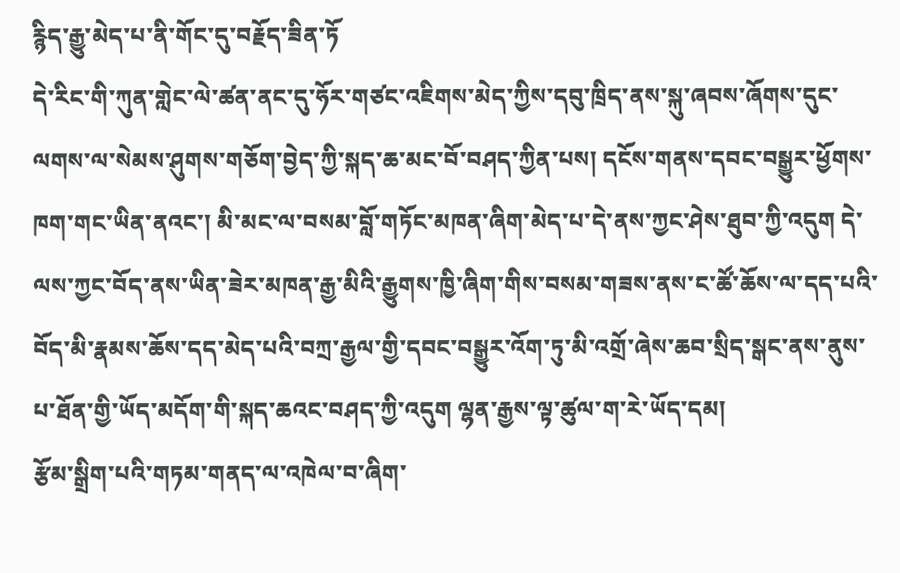རྙིད་རྒྱུ་མེད་པ་ནི་གོང་དུ་བརྗོད་ཟིན་ཏོ
དེ་རིང་གི་ཀུན་གླེང་ལེ་ཚན་ནང་དུ་ཧོར་གཙང་འཇིགས་མེད་ཀྱིས་དབུ་ཁྲིད་ནས་སྐུ་ཞབས་ཞོགས་དུང་ལགས་ལ་སེམས་ཤུགས་གཅོག་བྱེད་ཀྱི་སྐད་ཆ་མང་བོ་བཤད་ཀྱིན་པས། དངོས་གནས་དབང་བསྒྱུར་ཕྱོགས་ཁག་གང་ཡིན་ནའང་། མི་མང་ལ་བསམ་བློ་གཏོང་མཁན་ཞིག་མེད་པ་དེ་ནས་ཀྱང་ཤེས་ཐུབ་ཀྱི་འདུག དེ་ལས་ཀྱང་བོད་ནས་ཡིན་ཟེར་མཁན་རྒྱ་མིའི་རྒྱུགས་ཁྱི་ཞིག་གིས་བསམ་གཟས་ནས་ང་ཚོ་ཆོས་ལ་དད་པའི་བོད་མི་རྣམས་ཆོས་དད་མེད་པའི་བཀྲ་རྒྱལ་གྱི་དབང་བསྒྱུར་འོག་ཏུ་མི་འགྲོ་ཞེས་ཆབ་སྲིད་སྒང་ནས་ནུས་པ་ཐོན་གྱི་ཡོད་མདོག་གི་སྐད་ཆའང་བཤད་ཀྱི་འདུག ལྷན་རྒྱས་ལྟ་ཚུལ་ག་རེ་ཡོད་དམ།
རྩོམ་སྒྲིག་པའི་གཏམ་གནད་ལ་འཁེལ་བ་ཞིག་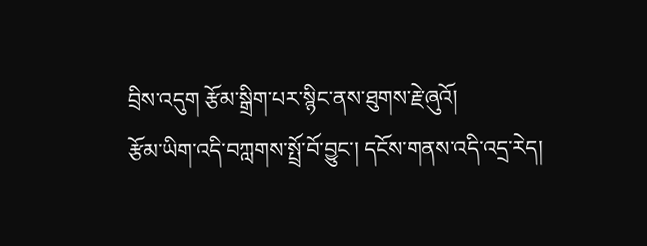བྲིས་འདུག རྩོམ་སྒྲིག་པར་སྙིང་ནས་ཐུགས་རྗེ་ཞུའོ།
རྩོམ་ཡིག་འདི་བཀླགས་སྤྲོ་བོ་བྱུང་། དངོས་གནས་འདི་འདྲ་རེད།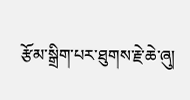རྩོམ་སྒྲིག་པར་ཐུགས་རྗེ་ཆེ་ཞུ།